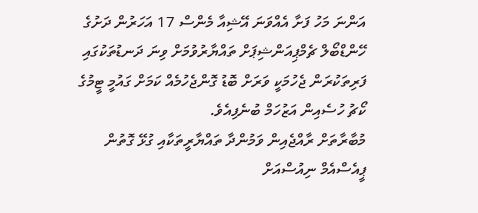އަންނަ މަހު ފަށާ އެއްވަނަ އޭޝިއާ މެންސް 17 އަހަރުން ދަށުގެ ހޭންޑްބޯލް ޗެމްޕިއަންޝިޕަށް ތައްޔާރުވުމަށް ވިނަ ދަނޑުތަކުގައި ފަރިތަކުރަން ޖެހުމަކީ ވަރަށް ބޮޑު ގޮންޖެހުމެއް ކަމަށް ގައުމީ ޓީމުގެ ކޯޗު ހުސެއިން އަޒުހަމް ބުނެފިއެވެ.
މުބާރާތަށް ރާއްޖެއިން ވަމުންދާ ތައްޔާރީތަކާއި ގުޅޭ ގޮތުން ޕީއެސްއެމް ނިއުސްއަށް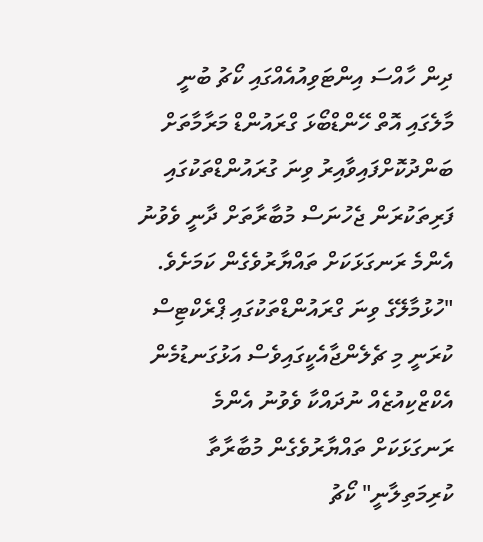ދިން ހާއްސަ އިންޓަވިއުއެއްގައި ކޯޗު ބުނީ މާލެގައި އޮތް ހޭންޑްބޯޅަ ގްރައުންޑް މަރާމާތަށް ބަންދުކޮށްފައިވާއިރު ވިނަ ގުރައުންޑްތަކުގައި ފަރިތަކުރަން ޖެހުނަސް މުބާރާތަށް ދާނީ ވެވުނު އެންމެ ރަނގަޅަކަށް ތައްޔާރުވެގެން ކަމަށެވެ.
"ހުޅުމާލޭގެ ވިނަ ގްރައުންޑްތަކުގައި ޕްރެކްޓިސް ކުރަނީ މި ޗެލެންޖާއެކީގައިވެސް އަޅުގަނޑުމެން އެކްޒްކިއުޒެއް ނުދައްކާ ވެވުނު އެންމެ ރަނގަޅަކަށް ތައްޔާރުވެގެން މުބާރާތާ ކުރިމަތިލާނީ" ކޯޗު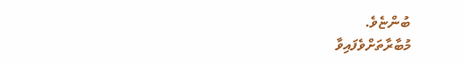ބުންޏެވެ.
މުބާރާތަށްވެފައިވާ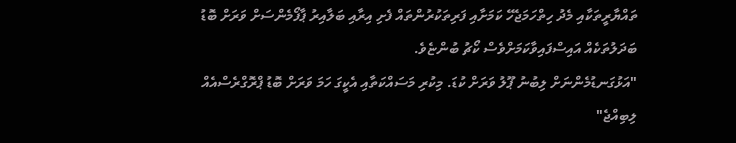ތައްޔާރީތަކާއި މެދު ހިތްހަމަޖެހޭ ކަމަށާއި ފަރިތަކުރުންތައް ފެށި އިރާއި ބަލާއިރު ޕާފޯމެންސަށް ވަރަށް ބޮޑު ބަދަލުތަކެއް އައިސްފައިވާކަމަށްވެސް ކޯޗު ބުންޏެވެ.
"އަޅުގަނޑުމެންނަށް ލިބުނު ޕޫލު ވަރަށް ކުޑަ. މިކުރި މަސައްކަތާއި އެކީގަ ހަމަ ވަރަށް ބޮޑު ޕްރޮގްރެސްއެއް ލިބިއްޖެ"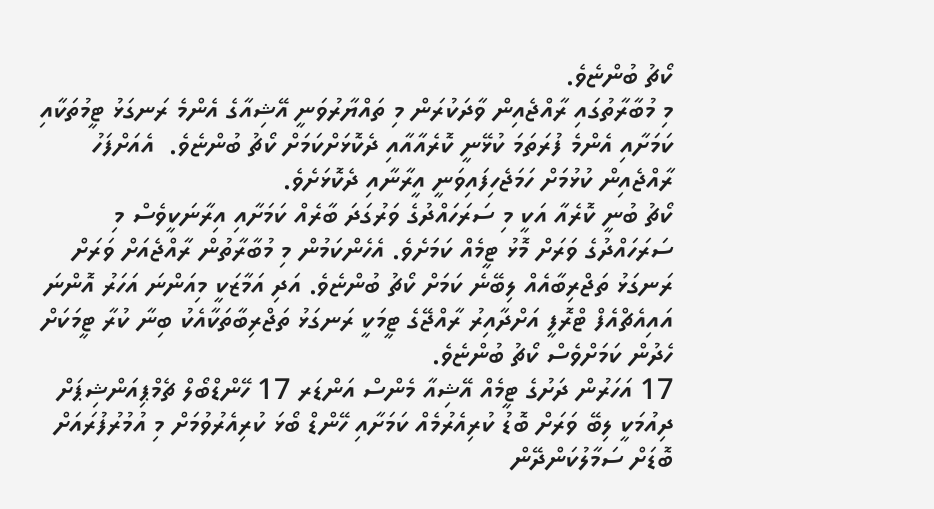ކޯޗު ބުންޏެވެ.
މި މުބާރާތުގައި ރާއްޖެއިން ވާދަކުރަން މި ތައްޔާރުވަނީ އޭޝިއާގެ އެންމެ ރަނގަޅު ޓީމުތަކާއި ކަމަށާއި އެންމެ ފުރަތަމަ ކުޅޭނީ ކޮރެއާއާއި ދެކޮޅަށްކަމަށް ކޯޗު ބުންޏެވެ.  އެއަށްފަހު ރާއްޖެއިން ކުޅުމަށް ހަމަޖެހިފައިވަނީ އީރާނާއި ދެކޮޅަށެވެ.
ކޯޗު ބުނީ ކޮރެއާ އަކީ މި ސަރަހައްދުގެ ވަރުގަދަ ބާރެއް ކަމަށާއި އިރާނަކީވެސް މި ސަރަހައްދުގެ ވަރަށް މޮޅު ޓީމެއް ކަމަށެވެ. އެހެންކަމުން މި މުބާރާތުން ރާއްޖެއަށް ވަރަށް ރަނގަޅު ތަޖްރިބާއެއް ލިބޭނެ ކަމަށް ކޯޗު ބުންޏެވެ. އަދި އަމާޒަކީ މިއަންނަ އަހަރު އޮންނަ އައިއެޗްއެފް ޓްރޮފީ އަށްދާއިރު ރާއްޖޭގެ ޓީމަކީ ރަނގަޅު ތަޖްރިބާތަކާއެކު ބިނާ ކުރާ ޓީމަކަށް ހެދުން ކަމަށްވެސް ކޯޗު ބުންޏެވެ.
17 އަހަރުން ދަށުގެ ޓީމެއް އޭޝިއާ މެންސް އަންޑަރ 17 ހޭންޑްބޯލް ޗެމްޕިއަންޝިޕަށް ދިއުމަކީ ލިބޭ ވަރަށް ބޮޑު ކުރިއެރުމެއް ކަމަށާއި ހޭންޑް ބޯޅަ ކުރިއެރުވުމަށް މި އުމުރުފުރައަށް ބޮޑަށް ސަމާލުކަންދޭން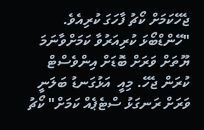ޖެހޭކަމަށް ކޯޗު ފާހަގަ ކުރިއެވެ.
"ހޭންޑްބޯޅަ ކުރިއަރުވާ ކަމަށްވާނަމަ ޔޫތަށް ވަރަށް ބޮޑަށް އިންވެސްޓް ކުރަން ޖެހޭ. މިއީ  އަޅުގަނޑު ބަލަނީ ވަރަށް ރަނގަޅު ސްޓެޕެއް ކަމަށް" ކޯޗު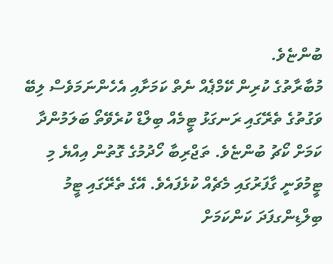ބުންޏެވެ.
މުބާރާތުގެ ކުރިން ކޭމްޕެއް ނެތް ކަމަށާއި އެހެންނަމަވެސް ލިބޭ ވަގުތުގެ ތެރޭގައި ރަނގަޅު ޓީމެއް ބިލްޑް ކުރެވޭތޯ ބަލަމުންދާ ކަމަށް ކޯޗު ބުންޏެވެ. ތަޖްރިބާ ހޯދުމުގެ ގޮތުން އިއްޔެ މި ޓީމުވަނީ ގާފަރުގައި މެޗެއް ކުޅެފައެވެ. އޭގެ ތެރޭގައި ޓީމު ބިލްޑިންގފަދަ ކަންކަމަށް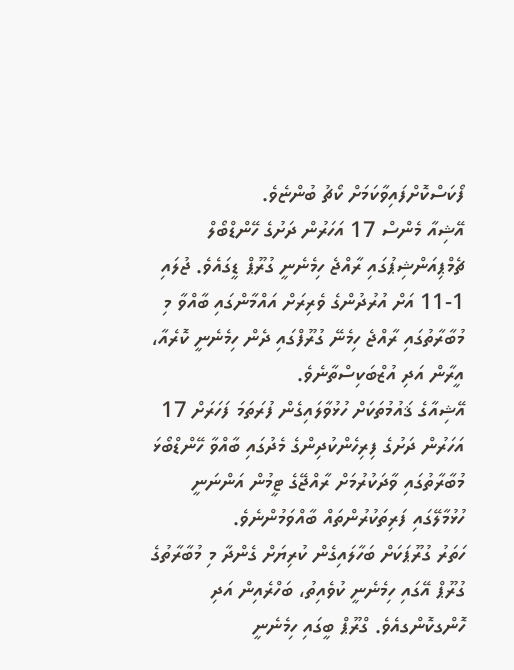ފޯކަސްކޮށްފައިވާކަމަށް ކޯޗު ބުންޏެވެ.
އޭޝިއާ މެންސް 17 އަހަރުން ދަށުގެ ހޭންޑްބޯލް ޗެމްޕިއަންޝިޕުގައި ރާއްޖެ ހިމެނެނީ ގުރޫޕް ޑީގައެވެ. ޖުލައި 1-11 އަށް އުރުދުންގެ ވެރިރަށް އައްމާންގައި ބާއްވާ މި މުބާރާތުގައި ރާއްޖެ ހިމެނޭ ގުރޫފްގައި ދެން ހިމެނެނީ ކޮރެއާ، އީރާން އަދި އުޒްބަކިސްތާނެވެ.
އޭޝިއާގެ ޤައުމުތަކަށް ހުޅުވާލައިގެން ފުރަތަމަ ފަހަރަށް 17 އަހަރުން ދަށުގެ ފިރިހެންކުދިންގެ މެދުގައި ބާއްވާ ހޭންޑްބޯޅަ މުބާރާތުގައި ވާދަކުރުމަށް ރާއްޖޭގެ ޓީމުން އަންނަނީ ހުޅުމާލޭގައި ފަރިތަކުރުންތައް ބާއްވަމުންނެވެ.
ހަތަރު ގުރޫޕަކަށް ބަހާލައިގެން ކުރިޔަށް ގެންދާ މި މުބާރާތުގެ ގުރޫޕް އޭގައި ހިމެނެނީ ކުވެއިތު، ބަހްރެއިން އަދި ހޮންގކޮންގއެވެ. ގްރޫޕް ބީގައި ހިމެނެނީ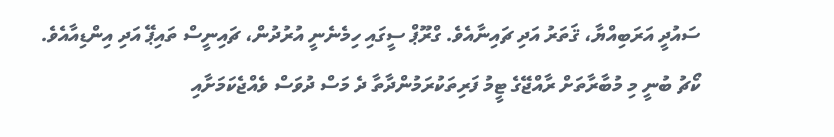ސައުދީ އަރަބިއްޔާ، ޤަތަރު އަދި ޗައިނާއެވެ. ގްރޫޕް ސީގައި ހިމެނެނީ އުރުދުން، ޗައިނީސް ތައިޕޭ އަދި އިންޑިއާއެވެ.
ކޯޗު ބުނީ މި މުބާރާތަށް ރާއްޖޭގެ ޓީމު ފަރިތަކުރަމުންދާތާ ދެ މަސް ދުވަސް ވެއްޖެކަމަށާއި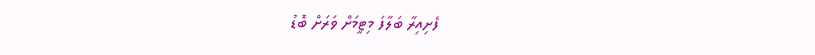ފެށިއިރާ ބަލާފަ މިޓީމަށް ވަރަށް ބޮޑު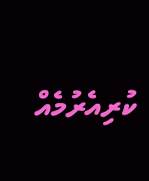ކުރިއެރުމެއް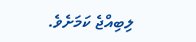ލިބިއްޖެ ކަމަށެވެ.